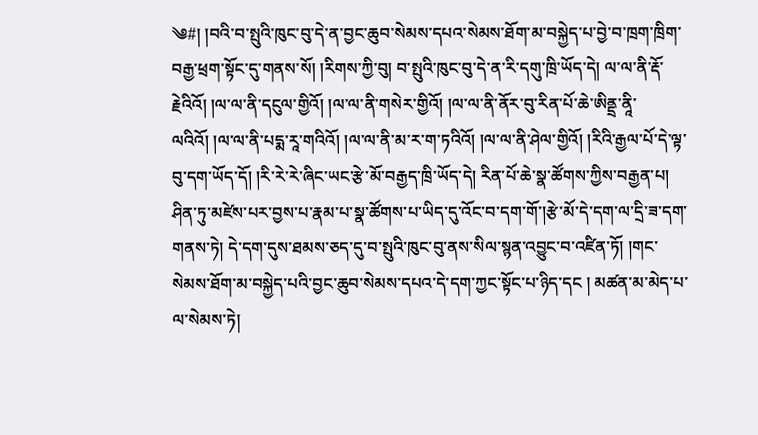༄#། །བའི་བ་སྤུའི་ཁུང་བུ་དེ་ན་བྱང་ཆུབ་སེམས་དཔའ་སེམས་ཐོག་མ་བསྐྱེད་པ་བྱེ་བ་ཁྲག་ཁྲིག་བརྒྱ་ཕྲག་སྟོང་དུ་གནས་སོ། །རིགས་ཀྱི་བུ། བ་སྤུའི་ཁུང་བུ་དེ་ན་རི་དགུ་ཁྲི་ཡོད་དེ། ལ་ལ་ནི་རྡོ་རྗེའིའོ། །ལ་ལ་ནི་དངུལ་གྱིའོ། །ལ་ལ་ནི་གསེར་གྱིའོ། །ལ་ལ་ནི་ནོར་བུ་རིན་པོ་ཆེ་ཨིནྡྲ་ནཱི་ལའིའོ། །ལ་ལ་ནི་པདྨ་རཱ་གའིའོ། །ལ་ལ་ནི་མ་ར་ག་ཏའིའོ། །ལ་ལ་ནི་ཤེལ་གྱིའོ། །རིའི་རྒྱལ་པོ་དེ་ལྟ་བུ་དག་ཡོད་དོ། །རི་རེ་རེ་ཞིང་ཡང་རྩེ་མོ་བརྒྱད་ཁྲི་ཡོད་དེ། རིན་པོ་ཆེ་སྣ་ཚོགས་ཀྱིས་བརྒྱན་པ། ཤིན་ཏུ་མཛེས་པར་བྱས་པ་རྣམ་པ་སྣ་ཚོགས་པ་ཡིད་དུ་འོང་བ་དག་གོ་།རྩེ་མོ་དེ་དག་ལ་དྲི་ཟ་དག་གནས་ཏེ། དེ་དག་དུས་ཐམས་ཅད་དུ་བ་སྤུའི་ཁུང་བུ་ནས་སིལ་སྙན་འབྱུང་བ་འཛིན་ཏོ། །གང་སེམས་ཐོག་མ་བསྐྱེད་པའི་བྱང་ཆུབ་སེམས་དཔའ་དེ་དག་ཀྱང་སྟོང་པ་ཉིད་དང ། མཚན་མ་མེད་པ་ལ་སེམས་ཏེ།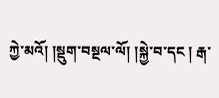ཀྱེ་མའོ། །སྡུག་བསྔལ་ལོ། །སྐྱེ་བ་དང ། རྒ་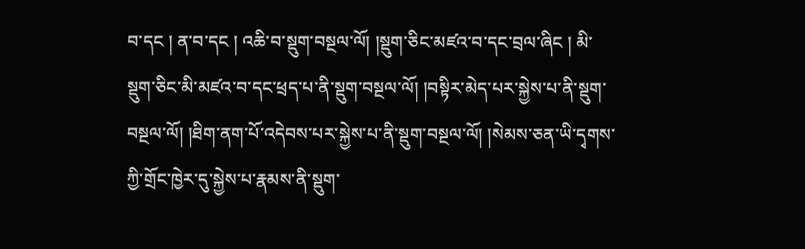བ་དང ། ན་བ་དང ། འཆི་བ་སྡུག་བསྔལ་ལོ། །སྡུག་ཅིང་མཛའ་བ་དང་བྲལ་ཞིང ། མི་སྡུག་ཅིང་མི་མཛའ་བ་དང་ཕྲད་པ་ནི་སྡུག་བསྔལ་ལོ། །བསྟིར་མེད་པར་སྐྱེས་པ་ནི་སྡུག་བསྔལ་ལོ། །ཐིག་ནག་པོ་འདེབས་པར་སྐྱེས་པ་ནི་སྡུག་བསྔལ་ལོ། །སེམས་ཅན་ཡི་དྭགས་ཀྱི་གྲོང་ཁྱེར་དུ་སྐྱེས་པ་རྣམས་ནི་སྡུག་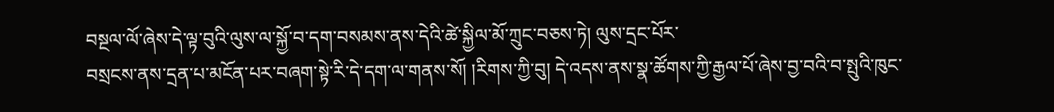བསྔལ་ལོ་ཞེས་དེ་ལྟ་བུའི་ལུས་ལ་སྐྱོ་བ་དག་བསམས་ནས་དེའི་ཚེ་སྐྱིལ་མོ་ཀྲུང་བཅས་ཏེ། ལུས་དྲང་པོར་
བསྲངས་ནས་དྲན་པ་མངོན་པར་བཞག་སྟེ་རི་དེ་དག་ལ་གནས་སོ། །རིགས་ཀྱི་བུ། དེ་འདས་ནས་སྣ་ཚོགས་ཀྱི་རྒྱལ་པོ་ཞེས་བྱ་བའི་བ་སྤུའི་ཁུང་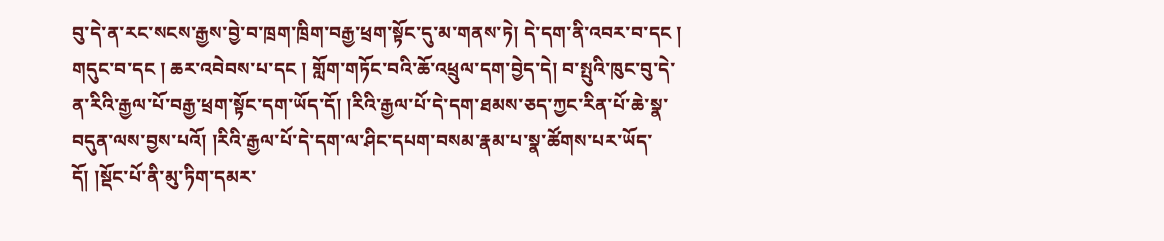བུ་དེ་ན་རང་སངས་རྒྱས་བྱེ་བ་ཁྲག་ཁྲིག་བརྒྱ་ཕྲག་སྟོང་དུ་མ་གནས་ཏེ། དེ་དག་ནི་འབར་བ་དང ། གདུང་བ་དང ། ཆར་འབེབས་པ་དང ། གློག་གཏོང་བའི་ཆོ་འཕྲུལ་དག་བྱེད་དེ། བ་སྤུའི་ཁུང་བུ་དེ་ན་རིའི་རྒྱལ་པོ་བརྒྱ་ཕྲག་སྟོང་དག་ཡོད་དོ། །རིའི་རྒྱལ་པོ་དེ་དག་ཐམས་ཅད་ཀྱང་རིན་པོ་ཆེ་སྣ་བདུན་ལས་བྱས་པའོ། །རིའི་རྒྱལ་པོ་དེ་དག་ལ་ཤིང་དཔག་བསམ་རྣམ་པ་སྣ་ཚོགས་པར་ཡོད་དོ། །སྡོང་པོ་ནི་མུ་ཏིག་དམར་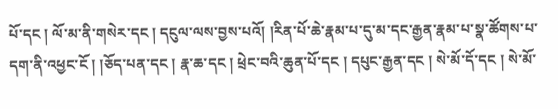པོ་དང ། ལོ་མ་ནི་གསེར་དང ། དངུལ་ལས་བྱས་པའོ། །རིན་པོ་ཆེ་རྣམ་པ་དུ་མ་དང་རྒྱན་རྣམ་པ་སྣ་ཚོགས་པ་དག་ནི་འཕྱང་ངོ ། །ཅོད་པན་དང ། རྣ་ཆ་དང ། ཕྲེང་བའི་ཆུན་པོ་དང ། དཔུང་རྒྱན་དང ། སེ་མོ་དོ་དང ། སེ་མོ་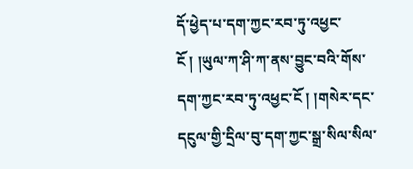དོ་ཕྱེད་པ་དག་ཀྱང་རབ་ཏུ་འཕྱང་ངོ ། །ཡུལ་ཀ་ཤི་ཀ་ནས་བྱུང་བའི་གོས་དག་ཀྱང་རབ་ཏུ་འཕྱང་ངོ ། །གསེར་དང་དངུལ་གྱི་དྲིལ་བུ་དག་ཀྱང་སྒྲ་སིལ་སིལ་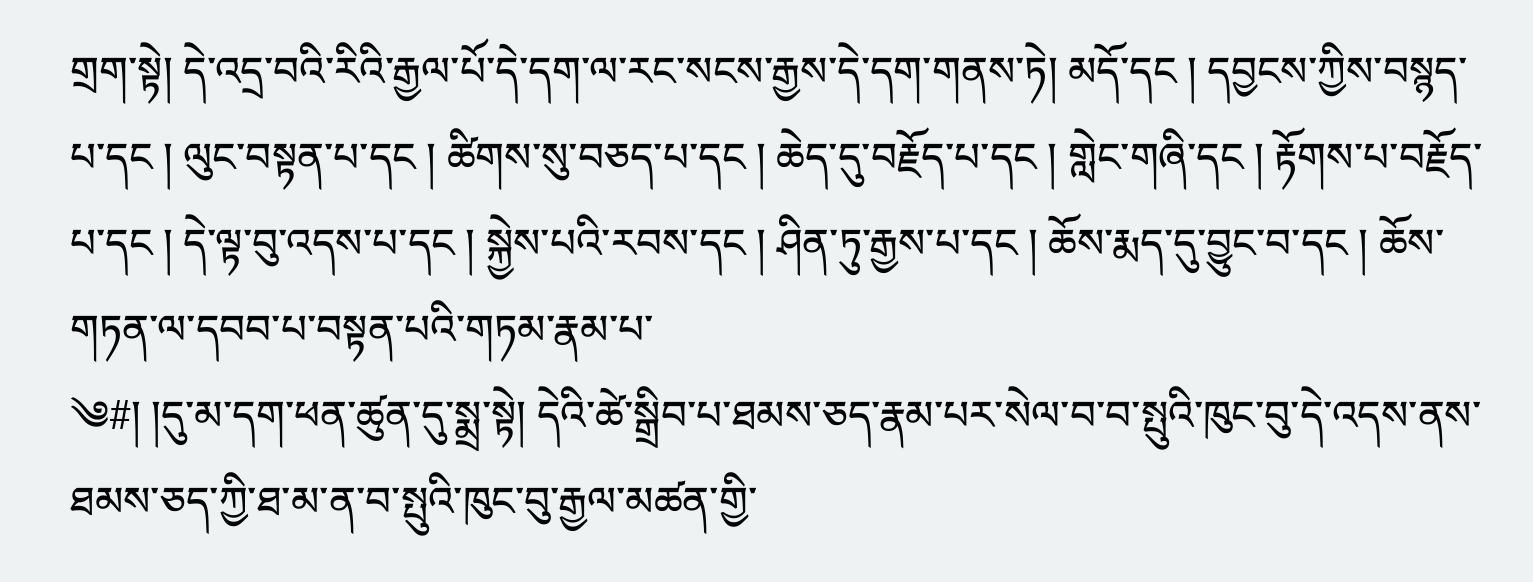གྲག་སྟེ། དེ་འདྲ་བའི་རིའི་རྒྱལ་པོ་དེ་དག་ལ་རང་སངས་རྒྱས་དེ་དག་གནས་ཏེ། མདོ་དང ། དབྱངས་ཀྱིས་བསྙད་པ་དང ། ལུང་བསྟན་པ་དང ། ཚིགས་སུ་བཅད་པ་དང ། ཆེད་དུ་བརྗོད་པ་དང ། གླེང་གཞི་དང ། རྟོགས་པ་བརྗོད་པ་དང ། དེ་ལྟ་བུ་འདས་པ་དང ། སྐྱེས་པའི་རབས་དང ། ཤིན་ཏུ་རྒྱས་པ་དང ། ཆོས་རྨད་དུ་བྱུང་བ་དང ། ཆོས་གཏན་ལ་དབབ་པ་བསྟན་པའི་གཏམ་རྣམ་པ་
༄#། །དུ་མ་དག་ཕན་ཚུན་དུ་སྨྲ་སྟེ། དེའི་ཚེ་སྒྲིབ་པ་ཐམས་ཅད་རྣམ་པར་སེལ་བ་བ་སྤུའི་ཁུང་བུ་དེ་འདས་ནས་ཐམས་ཅད་ཀྱི་ཐ་མ་ན་བ་སྤུའི་ཁུང་བུ་རྒྱལ་མཚན་གྱི་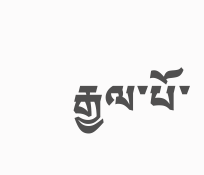རྒྱལ་པོ་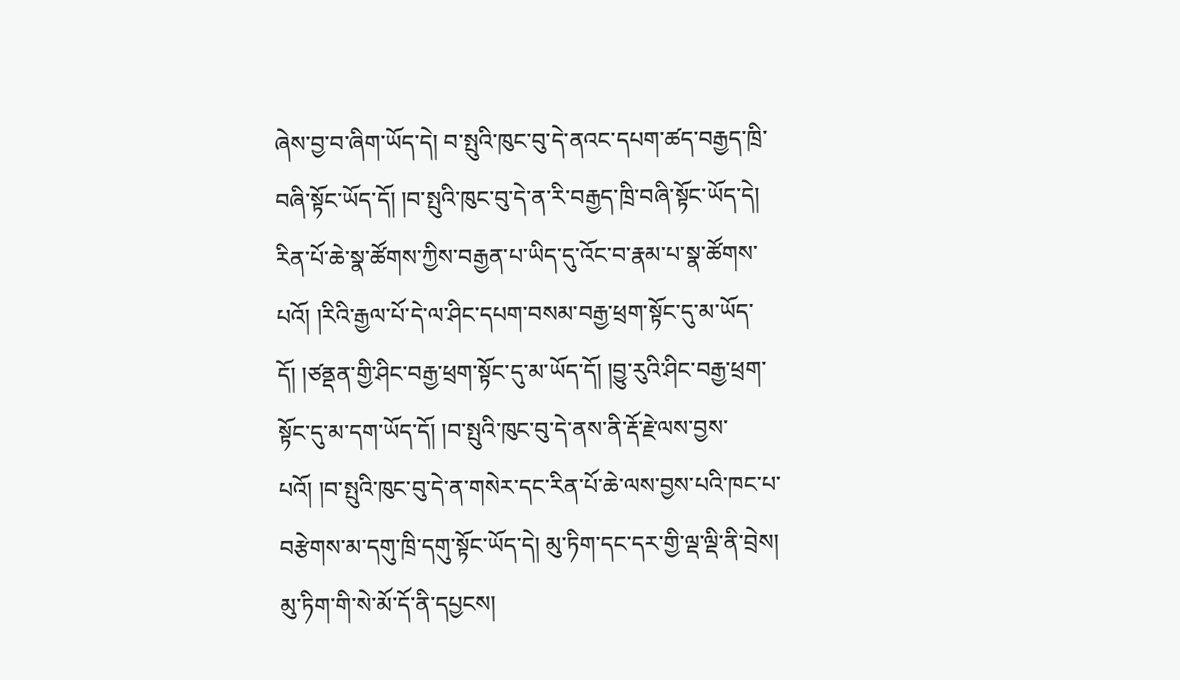ཞེས་བྱ་བ་ཞིག་ཡོད་དེ། བ་སྤུའི་ཁུང་བུ་དེ་ནའང་དཔག་ཚད་བརྒྱད་ཁྲི་བཞི་སྟོང་ཡོད་དོ། །བ་སྤུའི་ཁུང་བུ་དེ་ན་རི་བརྒྱད་ཁྲི་བཞི་སྟོང་ཡོད་དེ། རིན་པོ་ཆེ་སྣ་ཚོགས་ཀྱིས་བརྒྱན་པ་ཡིད་དུ་འོང་བ་རྣམ་པ་སྣ་ཚོགས་པའོ། །རིའི་རྒྱལ་པོ་དེ་ལ་ཤིང་དཔག་བསམ་བརྒྱ་ཕྲག་སྟོང་དུ་མ་ཡོད་དོ། །ཙནྡན་གྱི་ཤིང་བརྒྱ་ཕྲག་སྟོང་དུ་མ་ཡོད་དོ། །བྱུ་རུའི་ཤིང་བརྒྱ་ཕྲག་སྟོང་དུ་མ་དག་ཡོད་དོ། །བ་སྤུའི་ཁུང་བུ་དེ་ནས་ནི་རྡོ་རྗེ་ལས་བྱས་པའོ། །བ་སྤུའི་ཁུང་བུ་དེ་ན་གསེར་དང་རིན་པོ་ཆེ་ལས་བྱས་པའི་ཁང་པ་བརྩེགས་མ་དགུ་ཁྲི་དགུ་སྟོང་ཡོད་དེ། མུ་ཏིག་དང་དར་གྱི་ལྡ་ལྡི་ནི་བྲེས། མུ་ཏིག་གི་སེ་མོ་དོ་ནི་དཔྱངས།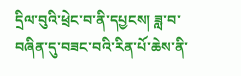དྲིལ་བུའི་ཕྲེང་བ་ནི་དཔྱངས། ཟླ་བ་བཞིན་དུ་བཟང་བའི་རིན་པོ་ཆེས་ནི་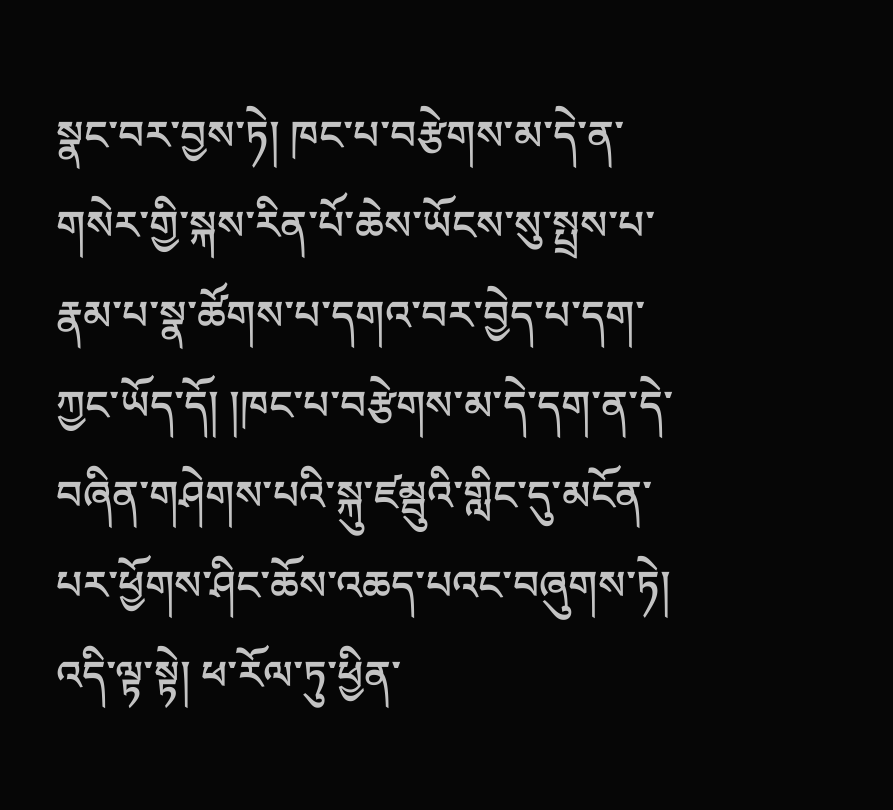སྣང་བར་བྱས་ཏེ། ཁང་པ་བརྩེགས་མ་དེ་ན་གསེར་གྱི་སྐས་རིན་པོ་ཆེས་ཡོངས་སུ་སྤྲས་པ་རྣམ་པ་སྣ་ཚོགས་པ་དགའ་བར་བྱེད་པ་དག་ཀྱང་ཡོད་དོ། །ཁང་པ་བརྩེགས་མ་དེ་དག་ན་དེ་བཞིན་གཤེགས་པའི་སྐུ་ཛམྦུའི་གླིང་དུ་མངོན་པར་ཕྱོགས་ཤིང་ཆོས་འཆད་པའང་བཞུགས་ཏེ། འདི་ལྟ་སྟེ། ཕ་རོལ་ཏུ་ཕྱིན་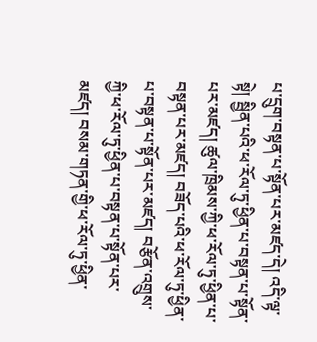པ་དྲུག་བསྟན་པ་སྟོན་པར་མཛད་དེ། འདི་ལྟ་སྟེ། སྦྱིན་པའི་ཕ་རོལ་ཏུ་ཕྱིན་པ་བསྟན་པ་སྟོན་
པར་མཛད། ཚུལ་ཁྲིམས་ཀྱི་ཕ་རོལ་ཏུ་ཕྱིན་པ་བསྟན་པར་མཛད། བཟོད་པའི་ཕ་རོལ་ཏུ་ཕྱིན་པ་བསྟན་པ་སྟོན་པར་མཛད། བརྩོན་འགྲུས་ཀྱི་ཕ་རོལ་ཏུ་ཕྱིན་པ་བསྟན་པ་སྟོན་པར་མཛད། བསམ་གཏན་གྱི་ཕ་རོལ་ཏུ་ཕྱིན་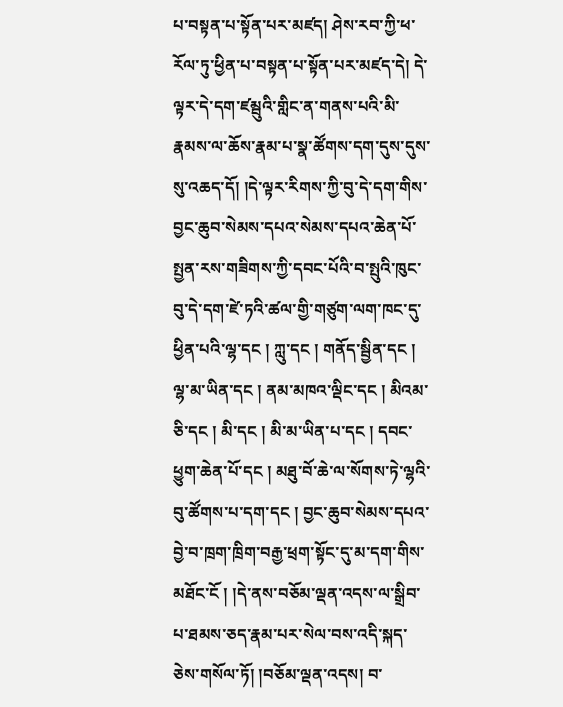པ་བསྟན་པ་སྟོན་པར་མཛད། ཤེས་རབ་ཀྱི་ཕ་རོལ་ཏུ་ཕྱིན་པ་བསྟན་པ་སྟོན་པར་མཛད་དེ། དེ་ལྟར་དེ་དག་ཛམྦུའི་གླིང་ན་གནས་པའི་མི་རྣམས་ལ་ཆོས་རྣམ་པ་སྣ་ཚོགས་དག་དུས་དུས་སུ་འཆད་དོ། །དེ་ལྟར་རིགས་ཀྱི་བུ་དེ་དག་གིས་བྱང་ཆུབ་སེམས་དཔའ་སེམས་དཔའ་ཆེན་པོ་སྤྱན་རས་གཟིགས་ཀྱི་དབང་པོའི་བ་སྤུའི་ཁུང་བུ་དེ་དག་ཛེ་ཏའི་ཚལ་གྱི་གཙུག་ལག་ཁང་དུ་ཕྱིན་པའི་ལྷ་དང ། ཀླུ་དང ། གནོད་སྦྱིན་དང ། ལྷ་མ་ཡིན་དང ། ནམ་མཁའ་ལྡིང་དང ། མིའམ་ཅི་དང ། མི་དང ། མི་མ་ཡིན་པ་དང ། དབང་ཕྱུག་ཆེན་པོ་དང ། མཐུ་བོ་ཆེ་ལ་སོགས་ཏེ་ལྷའི་བུ་ཚོགས་པ་དག་དང ། བྱང་ཆུབ་སེམས་དཔའ་བྱེ་བ་ཁྲག་ཁྲིག་བརྒྱ་ཕྲག་སྟོང་དུ་མ་དག་གིས་མཐོང་ངོ ། །དེ་ནས་བཅོམ་ལྡན་འདས་ལ་སྒྲིབ་པ་ཐམས་ཅད་རྣམ་པར་སེལ་བས་འདི་སྐད་ཅེས་གསོལ་ཏོ། །བཅོམ་ལྡན་འདས། བ་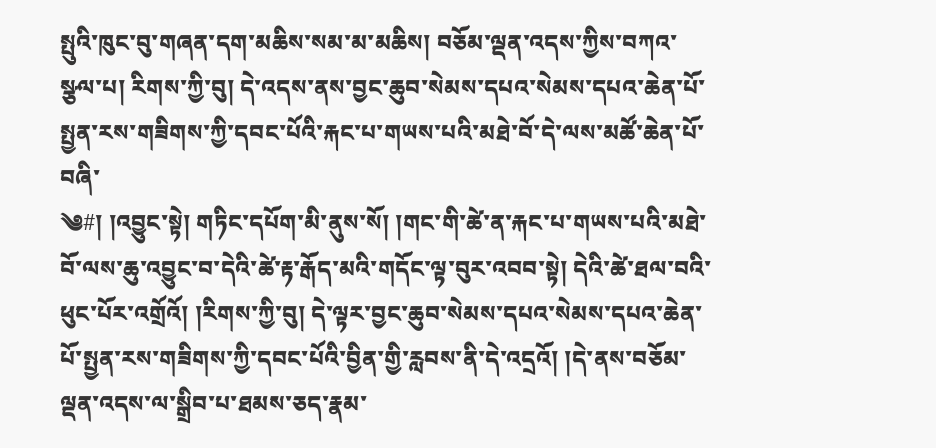སྤུའི་ཁུང་བུ་གཞན་དག་མཆིས་སམ་མ་མཆིས། བཅོམ་ལྡན་འདས་ཀྱིས་བཀའ་སྩལ་པ། རིགས་ཀྱི་བུ། དེ་འདས་ནས་བྱང་ཆུབ་སེམས་དཔའ་སེམས་དཔའ་ཆེན་པོ་སྤྱན་རས་གཟིགས་ཀྱི་དབང་པོའི་རྐང་པ་གཡས་པའི་མཐེ་བོ་དེ་ལས་མཚོ་ཆེན་པོ་བཞི་
༄#། །འབྱུང་སྟེ། གཏིང་དཔོག་མི་ནུས་སོ། །གང་གི་ཚེ་ན་རྐང་པ་གཡས་པའི་མཐེ་བོ་ལས་ཆུ་འབྱུང་བ་དེའི་ཚེ་རྟ་རྒོད་མའི་གདོང་ལྟ་བུར་འབབ་སྟེ། དེའི་ཚེ་ཐལ་བའི་ཕུང་པོར་འགྲོའོ། །རིགས་ཀྱི་བུ། དེ་ལྟར་བྱང་ཆུབ་སེམས་དཔའ་སེམས་དཔའ་ཆེན་པོ་སྤྱན་རས་གཟིགས་ཀྱི་དབང་པོའི་བྱིན་གྱི་རླབས་ནི་དེ་འདྲའོ། །དེ་ནས་བཅོམ་ལྡན་འདས་ལ་སྒྲིབ་པ་ཐམས་ཅད་རྣམ་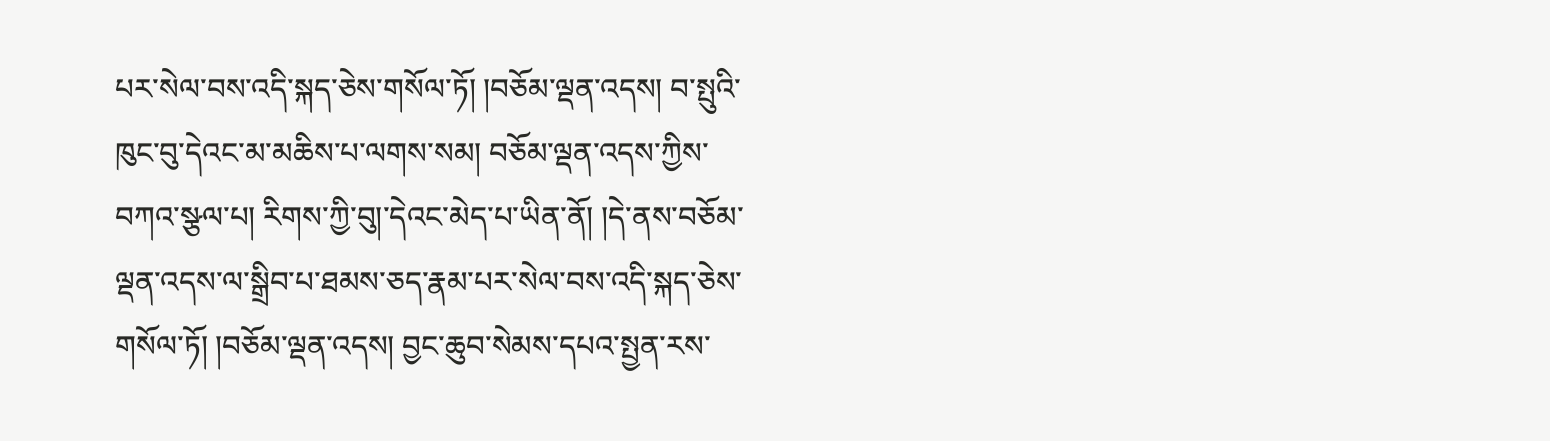པར་སེལ་བས་འདི་སྐད་ཅེས་གསོལ་ཏོ། །བཅོམ་ལྡན་འདས། བ་སྤུའི་ཁུང་བུ་དེའང་མ་མཆིས་པ་ལགས་སམ། བཅོམ་ལྡན་འདས་ཀྱིས་བཀའ་སྩལ་པ། རིགས་ཀྱི་བུ།་དེའང་མེད་པ་ཡིན་ནོ། །དེ་ནས་བཅོམ་ལྡན་འདས་ལ་སྒྲིབ་པ་ཐམས་ཅད་རྣམ་པར་སེལ་བས་འདི་སྐད་ཅེས་གསོལ་ཏོ། །བཅོམ་ལྡན་འདས། བྱང་ཆུབ་སེམས་དཔའ་སྤྱན་རས་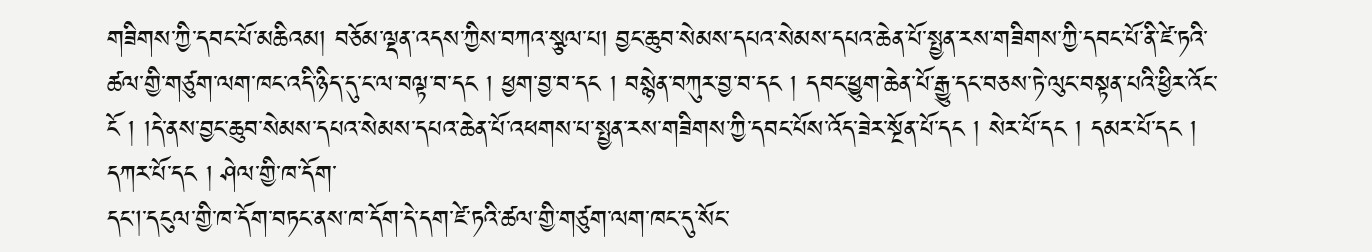གཟིགས་ཀྱི་དབང་པོ་མཆིའམ། བཅོམ་ལྡན་འདས་ཀྱིས་བཀའ་སྩལ་པ། བྱང་ཆུབ་སེམས་དཔའ་སེམས་དཔའ་ཆེན་པོ་སྤྱན་རས་གཟིགས་ཀྱི་དབང་པོ་ནི་ཛེ་ཏའི་ཚལ་གྱི་གཙུག་ལག་ཁང་འདི་ཉིད་དུ་ང་ལ་བལྟ་བ་དང ། ཕྱག་བྱ་བ་དང ། བསྙེན་བཀུར་བྱ་བ་དང ། དབང་ཕྱུག་ཆེན་པོ་རྒྱུ་དང་བཅས་ཏེ་ལུང་བསྟན་པའི་ཕྱིར་འོང་ངོ ། །དེ་ནས་བྱང་ཆུབ་སེམས་དཔའ་སེམས་དཔའ་ཆེན་པོ་འཕགས་པ་སྤྱན་རས་གཟིགས་ཀྱི་དབང་པོས་འོད་ཟེར་སྔོན་པོ་དང ། སེར་པོ་དང ། དམར་པོ་དང ། དཀར་པོ་དང ། ཤེལ་གྱི་ཁ་དོག་
དང།་དངུལ་གྱི་ཁ་དོག་བཏང་ནས་ཁ་དོག་དེ་དག་ཛེ་ཏའི་ཚལ་གྱི་གཙུག་ལག་ཁང་དུ་སོང་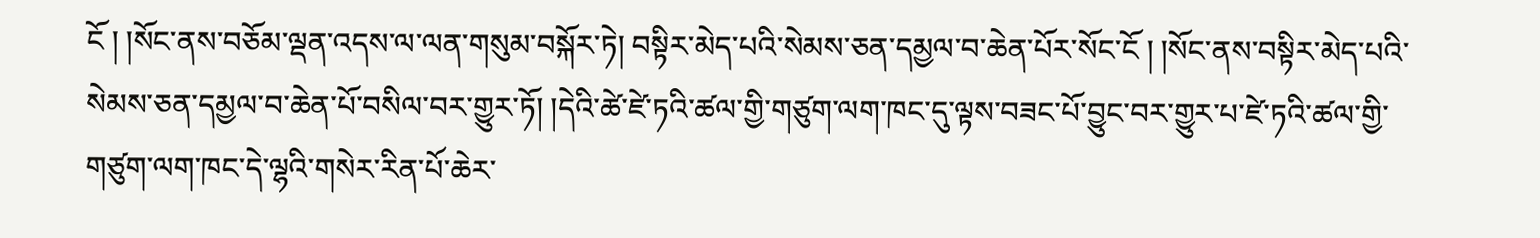ངོ ། །སོང་ནས་བཅོམ་ལྡན་འདས་ལ་ལན་གསུམ་བསྐོར་ཏེ། བསྟིར་མེད་པའི་སེམས་ཅན་དམྱལ་བ་ཆེན་པོར་སོང་ངོ ། །སོང་ནས་བསྟིར་མེད་པའི་སེམས་ཅན་དམྱལ་བ་ཆེན་པོ་བསིལ་བར་གྱུར་ཏོ། །དེའི་ཚེ་ཛེ་ཏའི་ཚལ་གྱི་གཙུག་ལག་ཁང་དུ་ལྟས་བཟང་པོ་བྱུང་བར་གྱུར་པ་ཛེ་ཏའི་ཚལ་གྱི་གཙུག་ལག་ཁང་དེ་ལྷའི་གསེར་རིན་པོ་ཆེར་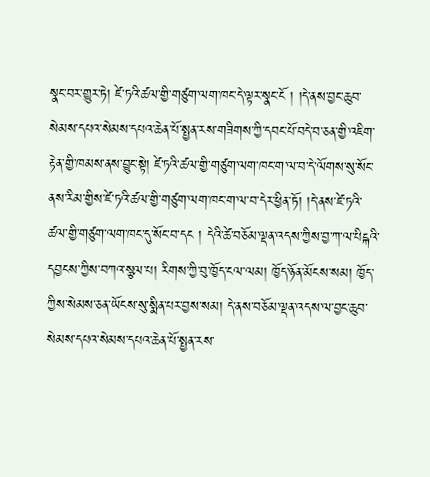སྣང་བར་གྱུར་ཏེ། ཛེ་ཏའི་ཚལ་གྱི་གཙུག་ལག་ཁང་དེ་ལྟར་སྣང་ངོ ། །དེ་ནས་བྱང་ཆུབ་སེམས་དཔའ་སེམས་དཔའ་ཆེན་པོ་སྤྱན་རས་གཟིགས་ཀྱི་དབང་པོ་བདེ་བ་ཅན་གྱི་འཇིག་རྟེན་གྱི་ཁམས་ནས་བྱུང་སྟེ། ཛེ་ཏའི་ཚལ་གྱི་གཙུག་ལག་ཁང་ག་ལ་བ་དེ་ལོགས་སུ་སོང་ནས་རིམ་གྱིས་ཛེ་ཏའི་ཚལ་གྱི་གཙུག་ལག་ཁང་ག་ལ་བ་དེར་ཕྱིན་ཏོ། །དེ་ནས་ཛེ་ཏའི་ཚལ་གྱི་གཙུག་ལག་ཁང་དུ་སོང་བ་དང ། དེའི་ཚེ་བཅོམ་ལྡན་འདས་ཀྱིས་བྱ་ཀ་ལ་པིངྐའི་དབྱངས་ཀྱིས་བཀའ་སྩལ་པ། རིགས་ཀྱི་བུ་ཁྱོད་ངལ་ལམ། ཁྱོད་ཉོན་མོངས་སམ། ཁྱོད་ཀྱིས་སེམས་ཅན་ཡོངས་སུ་སྨིན་པར་བྱས་སམ། དེ་ནས་བཅོམ་ལྡན་འདས་ལ་བྱང་ཆུབ་སེམས་དཔའ་སེམས་དཔའ་ཆེན་པོ་སྤྱན་རས་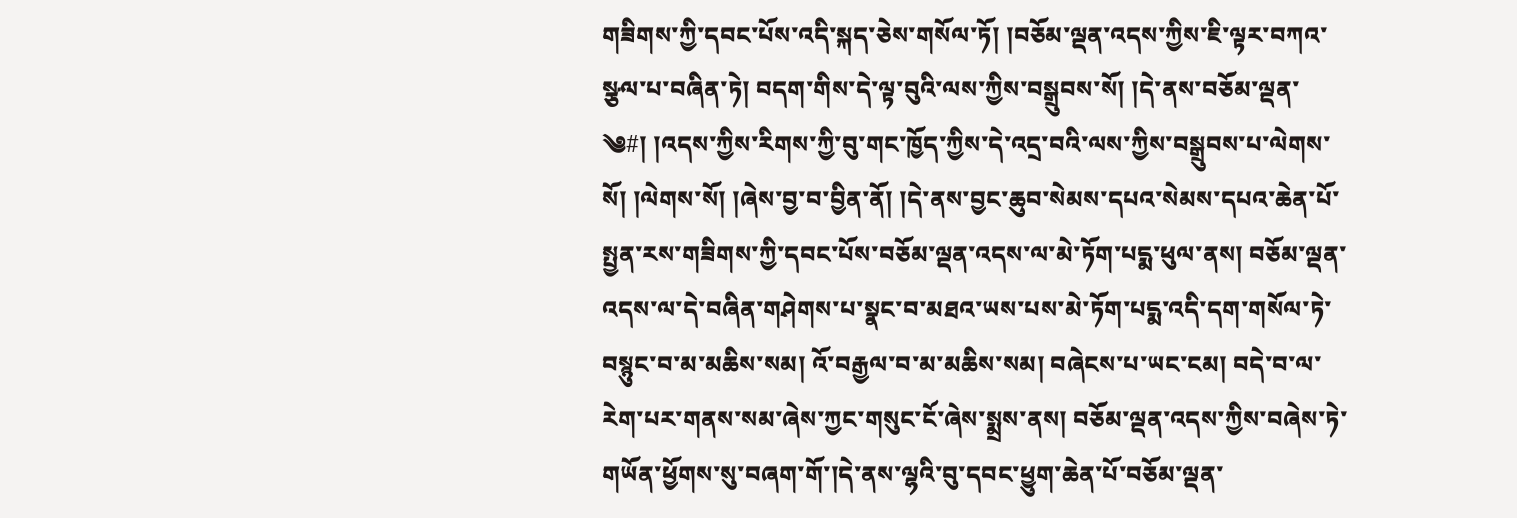གཟིགས་ཀྱི་དབང་པོས་འདི་སྐད་ཅེས་གསོལ་ཏོ། །བཅོམ་ལྡན་འདས་ཀྱིས་ཇི་ལྟར་བཀའ་སྩལ་པ་བཞིན་ཏེ། བདག་གིས་དེ་ལྟ་བུའི་ལས་ཀྱིས་བསྒྲུབས་སོ། །དེ་ནས་བཅོམ་ལྡན་
༄#། །འདས་ཀྱིས་རིགས་ཀྱི་བུ་གང་ཁྱོད་ཀྱིས་དེ་འདྲ་བའི་ལས་ཀྱིས་བསྒྲུབས་པ་ལེགས་སོ། །ལེགས་སོ། །ཞེས་བྱ་བ་བྱིན་ནོ། །དེ་ནས་བྱང་ཆུབ་སེམས་དཔའ་སེམས་དཔའ་ཆེན་པོ་སྤྱན་རས་གཟིགས་ཀྱི་དབང་པོས་བཅོམ་ལྡན་འདས་ལ་མེ་ཏོག་པདྨ་ཕུལ་ནས། བཅོམ་ལྡན་འདས་ལ་དེ་བཞིན་གཤེགས་པ་སྣང་བ་མཐའ་ཡས་པས་མེ་ཏོག་པདྨ་འདི་དག་གསོལ་ཏེ་བསྙུང་བ་མ་མཆིས་སམ། འོ་བརྒྱལ་བ་མ་མཆིས་སམ། བཞེངས་པ་ཡང་ངམ། བདེ་བ་ལ་རེག་པར་གནས་སམ་ཞེས་ཀྱང་གསུང་ངོ་ཞེས་སྨྲས་ནས། བཅོམ་ལྡན་འདས་ཀྱིས་བཞེས་ཏེ་གཡོན་ཕྱོགས་སུ་བཞག་གོ་།དེ་ནས་ལྷའི་བུ་དབང་ཕྱུག་ཆེན་པོ་བཅོམ་ལྡན་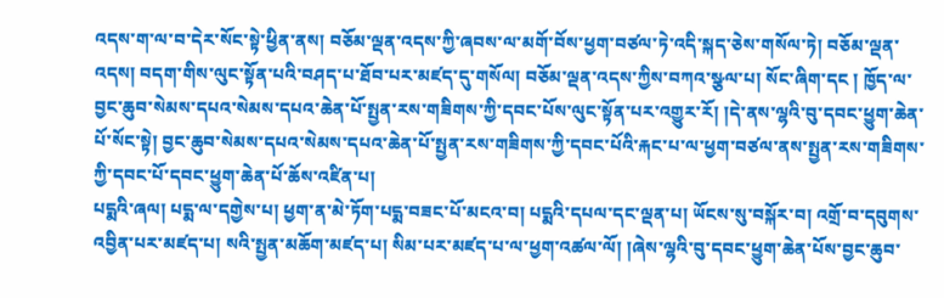འདས་ག་ལ་བ་དེར་སོང་སྟེ་ཕྱིན་ནས། བཅོམ་ལྡན་འདས་ཀྱི་ཞབས་ལ་མགོ་བོས་ཕྱག་བཙལ་ཏེ་འདི་སྐད་ཅེས་གསོལ་ཏེ། བཅོམ་ལྡན་འདས། བདག་གིས་ལུང་སྟོན་པའི་བཤད་པ་ཐོབ་པར་མཛད་དུ་གསོལ། བཅོམ་ལྡན་འདས་ཀྱིས་བཀའ་སྩལ་པ། སོང་ཞིག་དང ། ཁྱོད་ལ་བྱང་ཆུབ་སེམས་དཔའ་སེམས་དཔའ་ཆེན་པོ་སྤྱན་རས་གཟིགས་ཀྱི་དབང་པོས་ལུང་སྟོན་པར་འགྱུར་རོ། །དེ་ནས་ལྷའི་བུ་དབང་ཕྱུག་ཆེན་པོ་སོང་སྟེ། བྱང་ཆུབ་སེམས་དཔའ་སེམས་དཔའ་ཆེན་པོ་སྤྱན་རས་གཟིགས་ཀྱི་དབང་པོའི་རྐང་པ་ལ་ཕྱག་བཙལ་ནས་སྤྱན་རས་གཟིགས་ཀྱི་དབང་པོ་དབང་ཕྱུག་ཆེན་པོ་ཆོས་འཛིན་པ།
པདྨའི་ཞལ། པདྨ་ལ་དགྱེས་པ། ཕྱག་ན་མེ་ཏོག་པདྨ་བཟང་པོ་མངའ་བ། པདྨའི་དཔལ་དང་ལྡན་པ། ཡོངས་སུ་བསྐོར་བ། འགྲོ་བ་དབུགས་འབྱིན་པར་མཛད་པ། སའི་སྤྱན་མཆོག་མཛད་པ། སིམ་པར་མཛད་པ་ལ་ཕྱག་འཚལ་ལོ། །ཞེས་ལྷའི་བུ་དབང་ཕྱུག་ཆེན་པོས་བྱང་ཆུབ་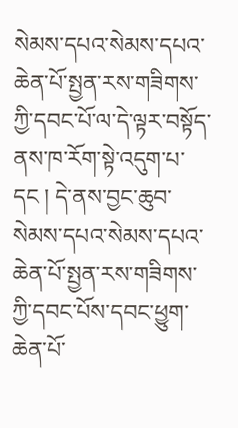སེམས་དཔའ་སེམས་དཔའ་ཆེན་པོ་སྤྱན་རས་གཟིགས་ཀྱི་དབང་པོ་ལ་དེ་ལྟར་བསྟོད་ནས་ཁ་རོག་སྟེ་འདུག་པ་དང ། དེ་ནས་བྱང་ཆུབ་སེམས་དཔའ་སེམས་དཔའ་ཆེན་པོ་སྤྱན་རས་གཟིགས་ཀྱི་དབང་པོས་དབང་ཕྱུག་ཆེན་པོ་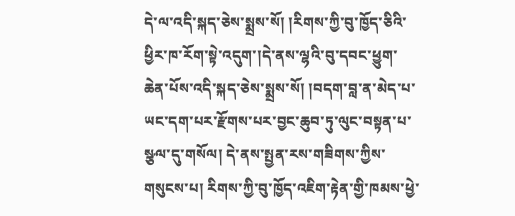དེ་ལ་འདི་སྐད་ཅེས་སྨྲས་སོ། །རིགས་ཀྱི་བུ་ཁྱོད་ཅིའི་ཕྱིར་ཁ་རོག་སྟེ་འདུག་།དེ་ནས་ལྷའི་བུ་དབང་ཕྱུག་ཆེན་པོས་འདི་སྐད་ཅེས་སྨྲས་སོ། །བདག་བླ་ན་མེད་པ་ཡང་དག་པར་རྫོགས་པར་བྱང་ཆུབ་ཏུ་ལུང་བསྟན་པ་སྩལ་དུ་གསོལ། དེ་ནས་སྤྱན་རས་གཟིགས་ཀྱིས་གསུངས་པ། རིགས་ཀྱི་བུ་ཁྱོད་འཇིག་རྟེན་གྱི་ཁམས་ཕྱེ་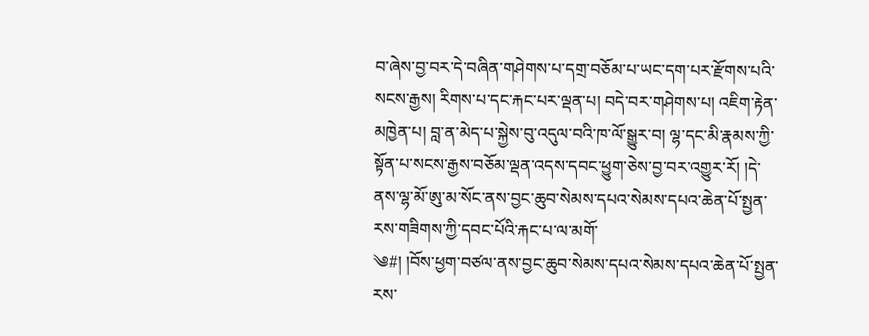བ་ཞེས་བྱ་བར་དེ་བཞིན་གཤེགས་པ་དགྲ་བཅོམ་པ་ཡང་དག་པར་རྫོགས་པའི་སངས་རྒྱས། རིགས་པ་དང་རྐང་པར་ལྡན་པ། བདེ་བར་གཤེགས་པ། འཇིག་རྟེན་མཁྱེན་པ། བླ་ན་མེད་པ་སྐྱེས་བུ་འདུལ་བའི་ཁ་ལོ་སྒྱུར་བ། ལྷ་དང་མི་རྣམས་ཀྱི་སྟོན་པ་སངས་རྒྱས་བཅོམ་ལྡན་འདས་དབང་ཕྱུག་ཅེས་བྱ་བར་འགྱུར་རོ། །དེ་ནས་ལྷ་མོ་ཨུ་མ་སོང་ནས་བྱང་ཆུབ་སེམས་དཔའ་སེམས་དཔའ་ཆེན་པོ་སྤྱན་རས་གཟིགས་ཀྱི་དབང་པོའི་རྐང་པ་ལ་མགོ་
༄#། །བོས་ཕྱག་བཙལ་ནས་བྱང་ཆུབ་སེམས་དཔའ་སེམས་དཔའ་ཆེན་པོ་སྤྱན་རས་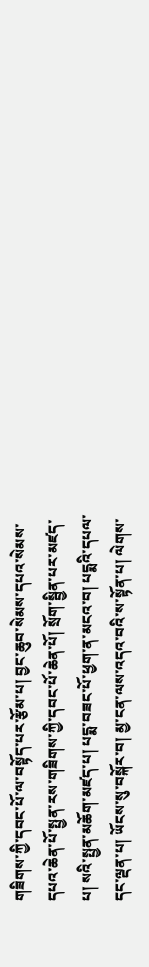གཟིགས་ཀྱི་དབང་པོ་ལ་བསྟོད་པར་རྩོམ་པ། བྱང་ཆུབ་སེམས་དཔའ་སེམས་དཔའ་ཆེན་པོ་སྤྱན་རས་གཟིགས་ཀྱི་དབང་པོ་ཆེན་པོ། སྲོག་སྦྱིན་པར་མཛད་པ། སའི་སྤྱན་མཆོག་མཛད་པ། པདྨ་བཟང་པོ་ཕྱག་ན་མངའ་བ། པདྨའི་དཔལ་དང་ལྡན་པ། ཡོངས་སུ་བསྐོར་བ། མྱ་ངན་ལས་འདའ་བའི་ས་སྟོན་པ། ལེགས་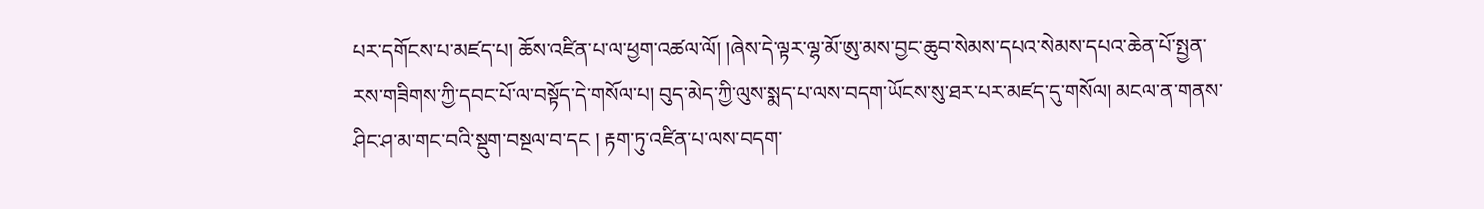པར་དགོངས་པ་མཛད་པ། ཆོས་འཛིན་པ་ལ་ཕྱག་འཚལ་ལོ། །ཞེས་དེ་ལྟར་ལྷ་མོ་ཨུ་མས་བྱང་ཆུབ་སེམས་དཔའ་སེམས་དཔའ་ཆེན་པོ་སྤྱན་རས་གཟིགས་ཀྱི་དབང་པོ་ལ་བསྟོད་དེ་གསོལ་པ། བུད་མེད་ཀྱི་ལུས་སྨད་པ་ལས་བདག་ཡོངས་སུ་ཐར་པར་མཛད་དུ་གསོལ། མངལ་ན་གནས་ཤིང་ཤ་མ་གང་བའི་སྡུག་བསྔལ་བ་དང ། རྟག་ཏུ་འཛིན་པ་ལས་བདག་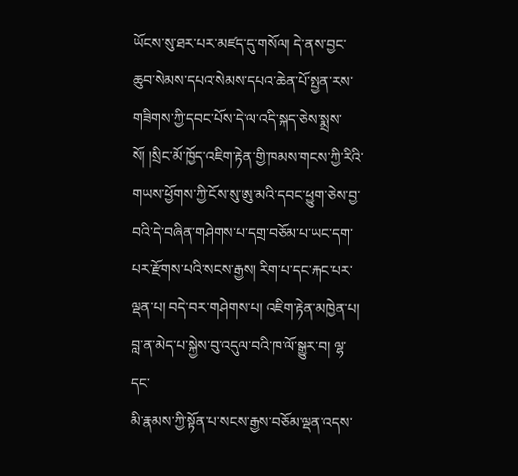ཡོངས་སུ་ཐར་པར་མཛད་དུ་གསོལ། དེ་ནས་བྱང་ཆུབ་སེམས་དཔའ་སེམས་དཔའ་ཆེན་པོ་སྤྱན་རས་གཟིགས་ཀྱི་དབང་པོས་དེ་ལ་འདི་སྐད་ཅེས་སྨྲས་སོ། །སྲིང་མོ་ཁྱོད་འཇིག་རྟེན་གྱི་ཁམས་གངས་ཀྱི་རིའི་གཡས་ཕྱོགས་ཀྱི་ངོས་སུ་ཨུ་མའི་དབང་ཕྱུག་ཅེས་བྱ་བའི་དེ་བཞིན་གཤེགས་པ་དགྲ་བཅོམ་པ་ཡང་དག་པར་རྫོགས་པའི་སངས་རྒྱས། རིག་པ་དང་རྐང་པར་ལྡན་པ། བདེ་བར་གཤེགས་པ། འཇིག་རྟེན་མཁྱེན་པ། བླ་ན་མེད་པ་སྐྱེས་བུ་འདུལ་བའི་ཁ་ལོ་སྒྱུར་བ། ལྷ་དང་
མི་རྣམས་ཀྱི་སྟོན་པ་སངས་རྒྱས་བཅོམ་ལྡན་འདས་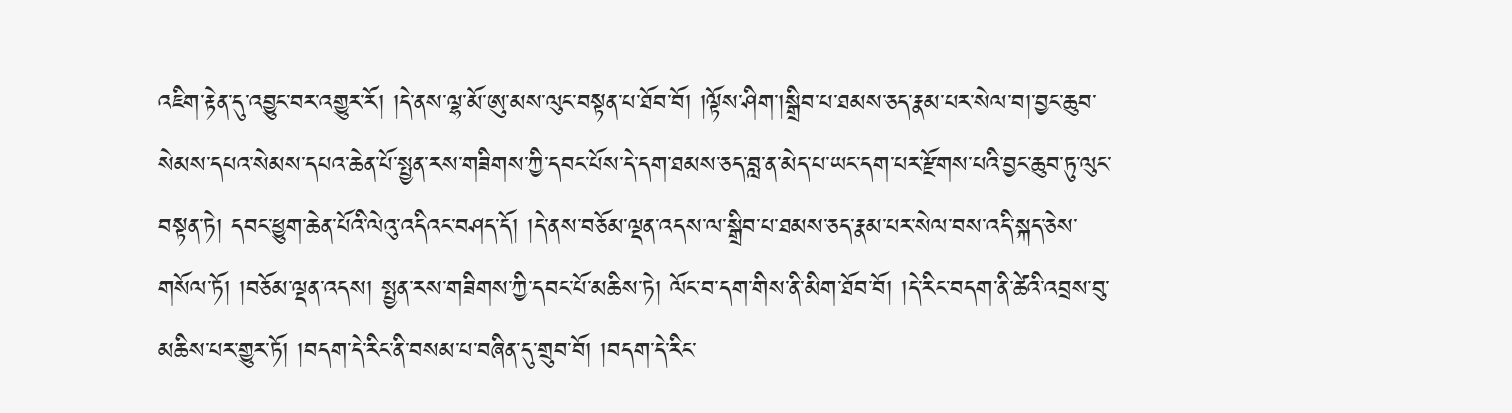འཇིག་རྟེན་དུ་འབྱུང་བར་འགྱུར་རོ། །དེ་ནས་ལྷ་མོ་ཨུ་མས་ལུང་བསྟན་པ་ཐོབ་བོ། །ལྟོས་ཤིག་།སྒྲིབ་པ་ཐམས་ཅད་རྣམ་པར་སེལ་བ།་བྱང་ཆུབ་སེམས་དཔའ་སེམས་དཔའ་ཆེན་པོ་སྤྱན་རས་གཟིགས་ཀྱི་དབང་པོས་དེ་དག་ཐམས་ཅད་བླ་ན་མེད་པ་ཡང་དག་པར་རྫོགས་པའི་བྱང་ཆུབ་ཏུ་ལུང་བསྟན་ཏེ། དབང་ཕྱུག་ཆེན་པོའི་ལེའུ་འདིའང་བཤད་དོ། །དེ་ནས་བཅོམ་ལྡན་འདས་ལ་སྒྲིབ་པ་ཐམས་ཅད་རྣམ་པར་སེལ་བས་འདི་སྐད་ཅེས་གསོལ་ཏོ། །བཅོམ་ལྡན་འདས། སྤྱན་རས་གཟིགས་ཀྱི་དབང་པོ་མཆིས་ཏེ། ལོང་བ་དག་གིས་ནི་མིག་ཐོབ་བོ། །དེ་རིང་བདག་ནི་ཚེའི་འབྲས་བུ་མཆིས་པར་གྱུར་ཏོ། །བདག་དེ་རིང་ནི་བསམ་པ་བཞིན་དུ་གྲུབ་བོ། །བདག་དེ་རིང་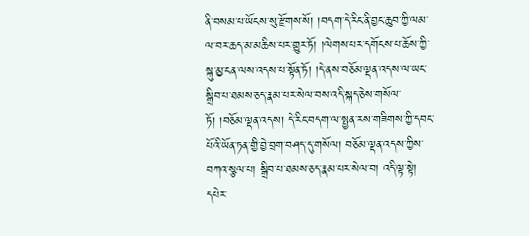ནི་བསམ་པ་ཡོངས་སུ་རྫོགས་སོ། །བདག་དེ་རིང་ནི་བྱང་ཆུབ་ཀྱི་ལམ་ལ་བར་ཆད་མ་མཆིས་པར་གྱུར་ཏོ། །ལེགས་པར་དགོངས་པ་ཆོས་ཀྱི་སྐུ་མྱ་ངན་ལས་འདས་པ་སྟོན་ཏོ། །དེ་ནས་བཅོམ་ལྡན་འདས་ལ་ཡང་སྒྲིབ་པ་ཐམས་ཅད་རྣམ་པར་སེལ་བས་འདི་སྐད་ཅེས་གསོལ་ཏོ། །བཅོམ་ལྡན་འདས། དེ་རིང་བདག་ལ་སྤྱན་རས་གཟིགས་ཀྱི་དབང་པོའི་ཡོན་ཏན་གྱི་བྱེ་བྲག་བཤད་དུ་གསོལ། བཅོམ་ལྡན་འདས་ཀྱིས་བཀའ་སྩལ་པ། སྒྲིབ་པ་ཐམས་ཅད་རྣམ་པར་སེལ་བ། འདི་ལྟ་སྟེ། དཔེར་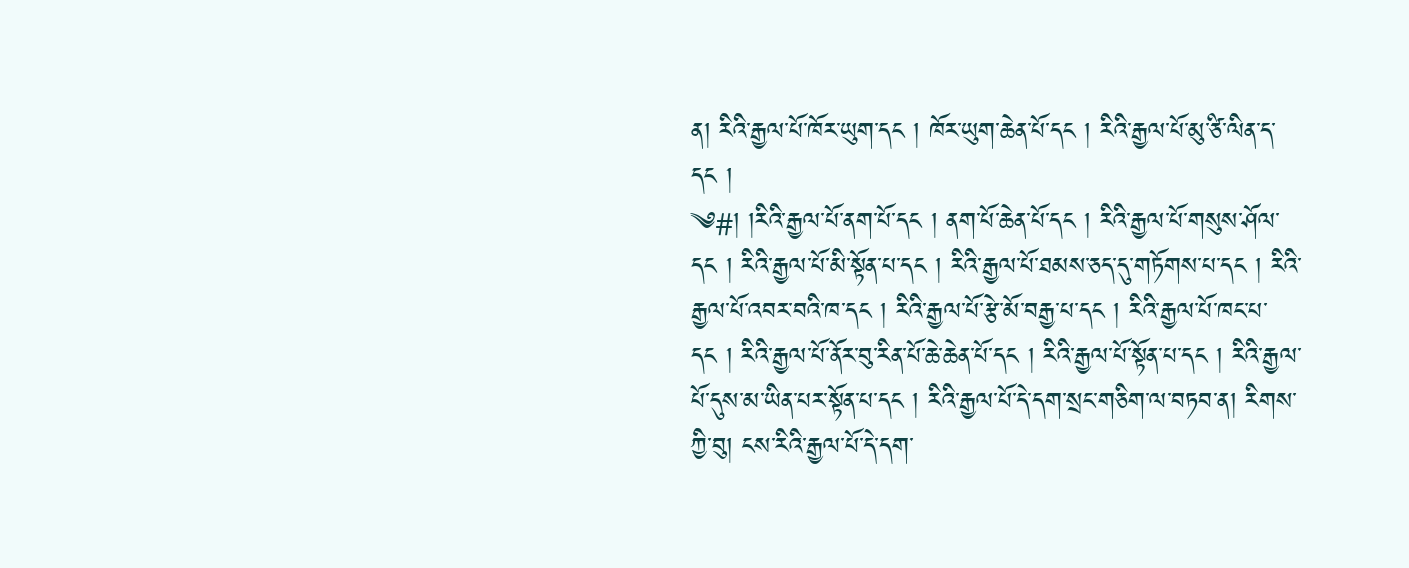ན། རིའི་རྒྱལ་པོ་ཁོར་ཡུག་དང ། ཁོར་ཡུག་ཆེན་པོ་དང ། རིའི་རྒྱལ་པོ་མུ་ཙི་ལིན་ད་དང །
༄#། །རིའི་རྒྱལ་པོ་ནག་པོ་དང ། ནག་པོ་ཆེན་པོ་དང ། རིའི་རྒྱལ་པོ་གསུས་ཤོལ་དང ། རིའི་རྒྱལ་པོ་མི་སྟོན་པ་དང ། རིའི་རྒྱལ་པོ་ཐམས་ཅད་དུ་གཏོགས་པ་དང ། རིའི་རྒྱལ་པོ་འབར་བའི་ཁ་དང ། རིའི་རྒྱལ་པོ་རྩེ་མོ་བརྒྱ་པ་དང ། རིའི་རྒྱལ་པོ་ཁང་པ་དང ། རིའི་རྒྱལ་པོ་ནོར་བུ་རིན་པོ་ཆེ་ཆེན་པོ་དང ། རིའི་རྒྱལ་པོ་སྟོན་པ་དང ། རིའི་རྒྱལ་པོ་དུས་མ་ཡིན་པར་སྟོན་པ་དང ། རིའི་རྒྱལ་པོ་དེ་དག་སྲང་གཅིག་ལ་བཏབ་ན། རིགས་ཀྱི་བུ། ངས་རིའི་རྒྱལ་པོ་དེ་དག་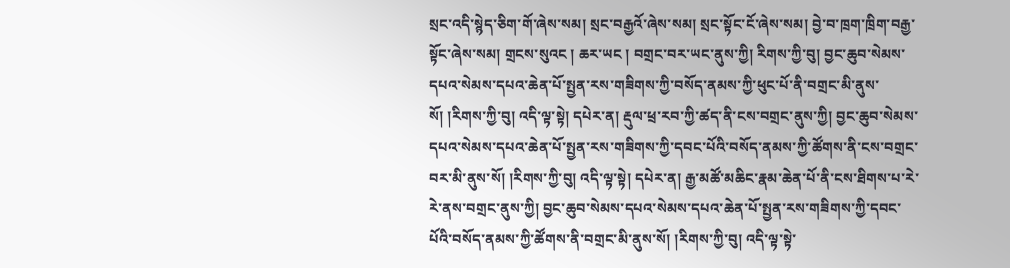སྲང་འདི་སྙེད་ཅིག་གོ་ཞེས་སམ། སྲང་བརྒྱའོ་ཞེས་སམ། སྲང་སྟོང་ངོ་ཞེས་སམ། བྱེ་བ་ཁྲག་ཁྲིག་བརྒྱ་སྟོང་ཞེས་སམ། གྲངས་སུའང ། ཆར་ཡང ། བགྲང་བར་ཡང་ནུས་ཀྱི། རིགས་ཀྱི་བུ། བྱང་ཆུབ་སེམས་དཔའ་སེམས་དཔའ་ཆེན་པོ་སྤྱན་རས་གཟིགས་ཀྱི་བསོད་ནམས་ཀྱི་ཕུང་པོ་ནི་བགྲང་མི་ནུས་སོ། །རིགས་ཀྱི་བུ། འདི་ལྟ་སྟེ། དཔེར་ན། རྡུལ་ཕྲ་རབ་ཀྱི་ཚད་ནི་ངས་བགྲང་ནུས་ཀྱི། བྱང་ཆུབ་སེམས་དཔའ་སེམས་དཔའ་ཆེན་པོ་སྤྱན་རས་གཟིགས་ཀྱི་དབང་པོའི་བསོད་ནམས་ཀྱི་ཚོགས་ནི་ངས་བགྲང་བར་མི་ནུས་སོ། །རིགས་ཀྱི་བུ། འདི་ལྟ་སྟེ། དཔེར་ན། རྒྱ་མཚོ་མཆིང་རྣམ་ཆེན་པོ་ནི་ངས་ཐིགས་པ་རེ་རེ་ནས་བགྲང་ནུས་ཀྱི། བྱང་ཆུབ་སེམས་དཔའ་སེམས་དཔའ་ཆེན་པོ་སྤྱན་རས་གཟིགས་ཀྱི་དབང་པོའི་བསོད་ནམས་ཀྱི་ཚོགས་ནི་བགྲང་མི་ནུས་སོ། །རིགས་ཀྱི་བུ། འདི་ལྟ་སྟེ་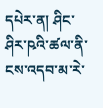དཔེར་ན། ཤིང་ཤིར་ཥའི་ཚལ་ནི་ངས་འདབ་མ་རེ་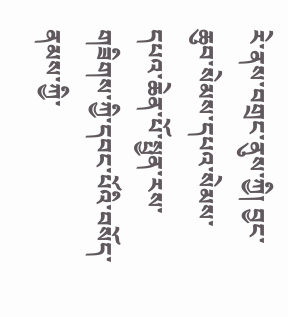རེ་ནས་བགྲང་ནུས་ཀྱི། བྱང་ཆུབ་སེམས་དཔའ་སེམས་དཔའ་ཆེན་པོ་སྤྱན་རས་གཟིགས་ཀྱི་དབང་པོའི་བསོད་ནམས་ཀྱི་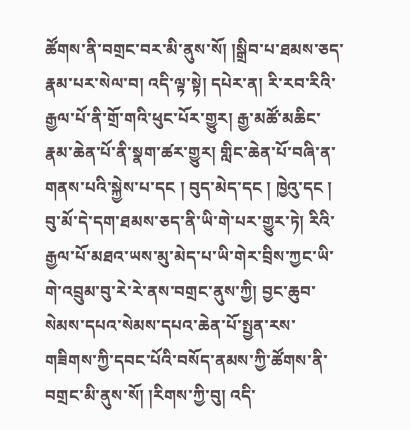ཚོགས་ནི་བགྲང་བར་མི་ནུས་སོ། །སྒྲིབ་པ་ཐམས་ཅད་རྣམ་པར་སེལ་བ། འདི་ལྟ་སྟེ། དཔེར་ན། རི་རབ་རིའི་རྒྱལ་པོ་ནི་གྲོ་གའི་ཕུང་པོར་གྱུར། རྒྱ་མཚོ་མཆིང་རྣམ་ཆེན་པོ་ནི་སྣག་ཚར་གྱུར། གླིང་ཆེན་པོ་བཞི་ན་གནས་པའི་སྐྱེས་པ་དང ། བུད་མེད་དང ། ཁྱེའུ་དང ། བུ་མོ་དེ་དག་ཐམས་ཅད་ནི་ཡི་གེ་པར་གྱུར་ཏེ། རིའི་རྒྱལ་པོ་མཐའ་ཡས་མུ་མེད་པ་ཡི་གེར་བྲིས་ཀྱང་ཡི་གེ་འབྲུམ་བུ་རེ་རེ་ནས་བགྲང་ནུས་ཀྱི། བྱང་ཆུབ་སེམས་དཔའ་སེམས་དཔའ་ཆེན་པོ་སྤྱན་རས་གཟིགས་ཀྱི་དབང་པོའི་བསོད་ནམས་ཀྱི་ཚོགས་ནི་བགྲང་མི་ནུས་སོ། །རིགས་ཀྱི་བུ། འདི་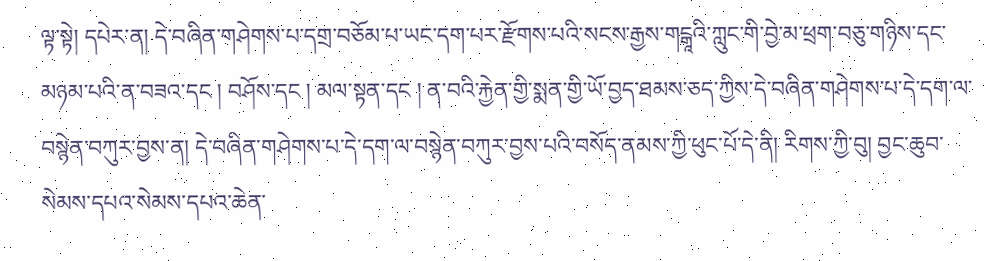ལྟ་སྟེ། དཔེར་ན། དེ་བཞིན་གཤེགས་པ་དགྲ་བཅོམ་པ་ཡང་དག་པར་རྫོགས་པའི་སངས་རྒྱས་གངྒཱའི་ཀླུང་གི་བྱེ་མ་ཕྲག་བཅུ་གཉིས་དང་མཉམ་པའི་ན་བཟའ་དང ། བཤོས་དང ། མལ་སྟན་དང ། ན་བའི་རྐྱེན་གྱི་སྨན་གྱི་ཡོ་བྱད་ཐམས་ཅད་ཀྱིས་དེ་བཞིན་གཤེགས་པ་དེ་དག་ལ་བསྙེན་བཀུར་བྱས་ན། དེ་བཞིན་གཤེགས་པ་དེ་དག་ལ་བསྙེན་བཀུར་བྱས་པའི་བསོད་ནམས་ཀྱི་ཕུང་པོ་དེ་ནི། རིགས་ཀྱི་བུ། བྱང་ཆུབ་སེམས་དཔའ་སེམས་དཔའ་ཆེན་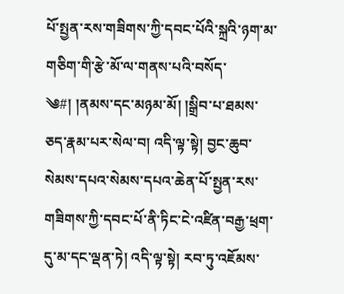པོ་སྤྱན་རས་གཟིགས་ཀྱི་དབང་པོའི་སྐྲའི་ཉག་མ་གཅིག་གི་རྩེ་མོ་ལ་གནས་པའི་བསོད་
༄#། །ནམས་དང་མཉམ་མོ། །སྒྲིབ་པ་ཐམས་ཅད་རྣམ་པར་སེལ་བ། འདི་ལྟ་སྟེ། བྱང་ཆུབ་སེམས་དཔའ་སེམས་དཔའ་ཆེན་པོ་སྤྱན་རས་གཟིགས་ཀྱི་དབང་པོ་ནི་ཏིང་ངེ་འཛིན་བརྒྱ་ཕྲག་དུ་མ་དང་ལྡན་ཏེ། འདི་ལྟ་སྟེ། རབ་ཏུ་འཇོམས་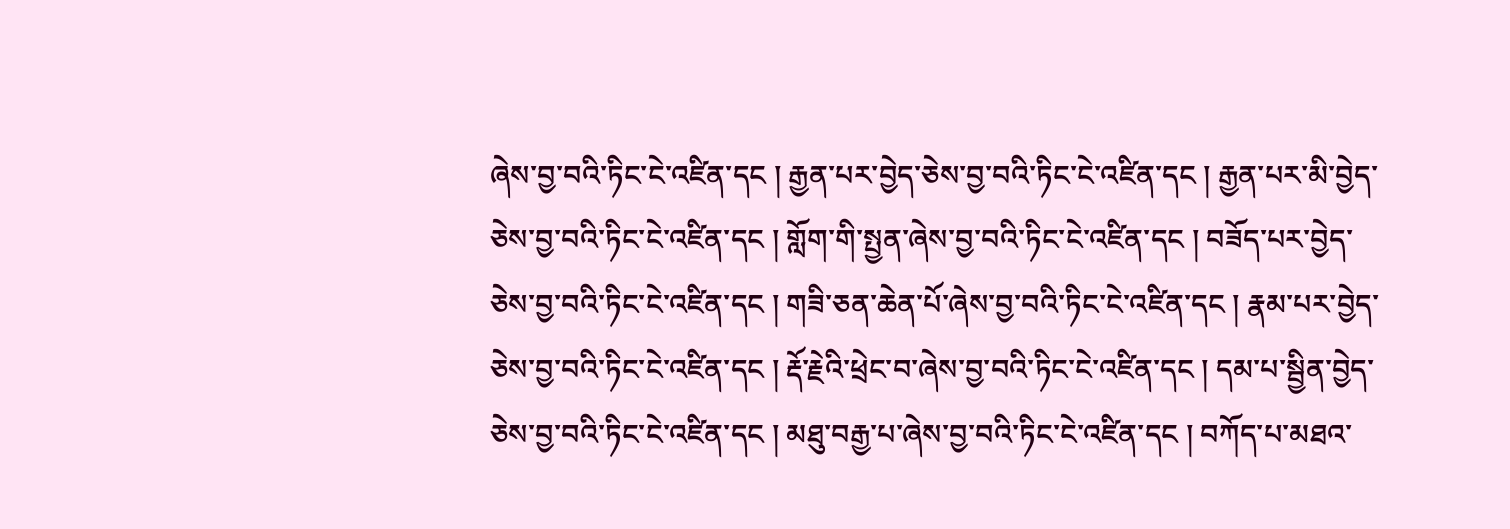ཞེས་བྱ་བའི་ཏིང་ངེ་འཛིན་དང ། རྒྱན་པར་བྱེད་ཅེས་བྱ་བའི་ཏིང་ངེ་འཛིན་དང ། རྒྱན་པར་མི་བྱེད་ཅེས་བྱ་བའི་ཏིང་ངེ་འཛིན་དང ། གློག་གི་སྤྱན་ཞེས་བྱ་བའི་ཏིང་ངེ་འཛིན་དང ། བཟོད་པར་བྱེད་ཅེས་བྱ་བའི་ཏིང་ངེ་འཛིན་དང ། གཟི་ཅན་ཆེན་པོ་ཞེས་བྱ་བའི་ཏིང་ངེ་འཛིན་དང ། རྣམ་པར་བྱེད་ཅེས་བྱ་བའི་ཏིང་ངེ་འཛིན་དང ། རྡོ་རྗེའི་ཕྲེང་བ་ཞེས་བྱ་བའི་ཏིང་ངེ་འཛིན་དང ། དམ་པ་སྦྱིན་བྱེད་ཅེས་བྱ་བའི་ཏིང་ངེ་འཛིན་དང ། མཐུ་བརྒྱ་པ་ཞེས་བྱ་བའི་ཏིང་ངེ་འཛིན་དང ། བཀོད་པ་མཐའ་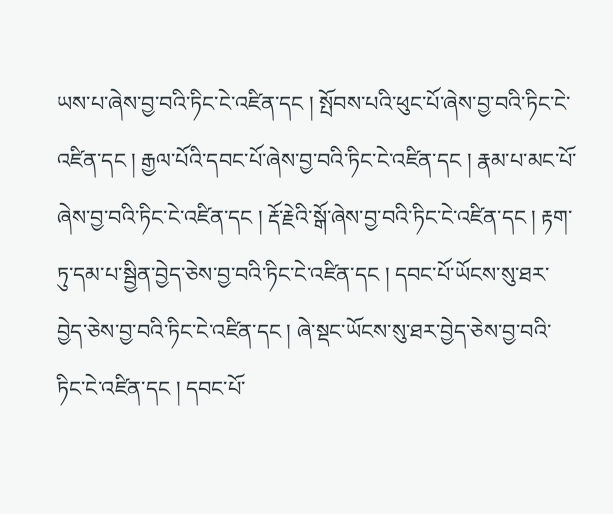ཡས་པ་ཞེས་བྱ་བའི་ཏིང་ངེ་འཛིན་དང ། སྤོབས་པའི་ཕུང་པོ་ཞེས་བྱ་བའི་ཏིང་ངེ་འཛིན་དང ། རྒྱལ་པོའི་དབང་པོ་ཞེས་བྱ་བའི་ཏིང་ངེ་འཛིན་དང ། རྣམ་པ་མང་པོ་ཞེས་བྱ་བའི་ཏིང་ངེ་འཛིན་དང ། རྡོ་རྗེའི་སྒོ་ཞེས་བྱ་བའི་ཏིང་ངེ་འཛིན་དང ། རྟག་ཏུ་དམ་པ་སྦྱིན་བྱེད་ཅེས་བྱ་བའི་ཏིང་ངེ་འཛིན་དང ། དབང་པོ་ཡོངས་སུ་ཐར་བྱེད་ཅེས་བྱ་བའི་ཏིང་ངེ་འཛིན་དང ། ཞེ་སྡང་ཡོངས་སུ་ཐར་བྱེད་ཅེས་བྱ་བའི་ཏིང་ངེ་འཛིན་དང ། དབང་པོ་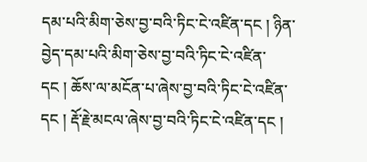དམ་པའི་མིག་ཅེས་བྱ་བའི་ཏིང་ངེ་འཛིན་དང ། ཉིན་བྱེད་དམ་པའི་མིག་ཅེས་བྱ་བའི་ཏིང་ངེ་འཛིན་
དང ། ཆོས་ལ་མངོན་པ་ཞེས་བྱ་བའི་ཏིང་ངེ་འཛིན་དང ། རྡོ་རྗེ་མངལ་ཞེས་བྱ་བའི་ཏིང་ངེ་འཛིན་དང །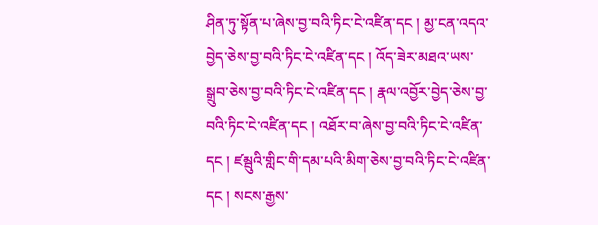ཤིན་ཏུ་སྟོན་པ་ཞེས་བྱ་བའི་ཏིང་ངེ་འཛིན་དང ། མྱ་ངན་འདའ་བྱེད་ཅེས་བྱ་བའི་ཏིང་ངེ་འཛིན་དང ། འོད་ཟེར་མཐའ་ཡས་སྒྲུབ་ཅེས་བྱ་བའི་ཏིང་ངེ་འཛིན་དང ། རྣལ་འབྱོར་བྱེད་ཅེས་བྱ་བའི་ཏིང་ངེ་འཛིན་དང ། འཐོར་བ་ཞེས་བྱ་བའི་ཏིང་ངེ་འཛིན་དང ། ཛམྦུའི་གླིང་གི་དམ་པའི་མིག་ཅེས་བྱ་བའི་ཏིང་ངེ་འཛིན་དང ། སངས་རྒྱས་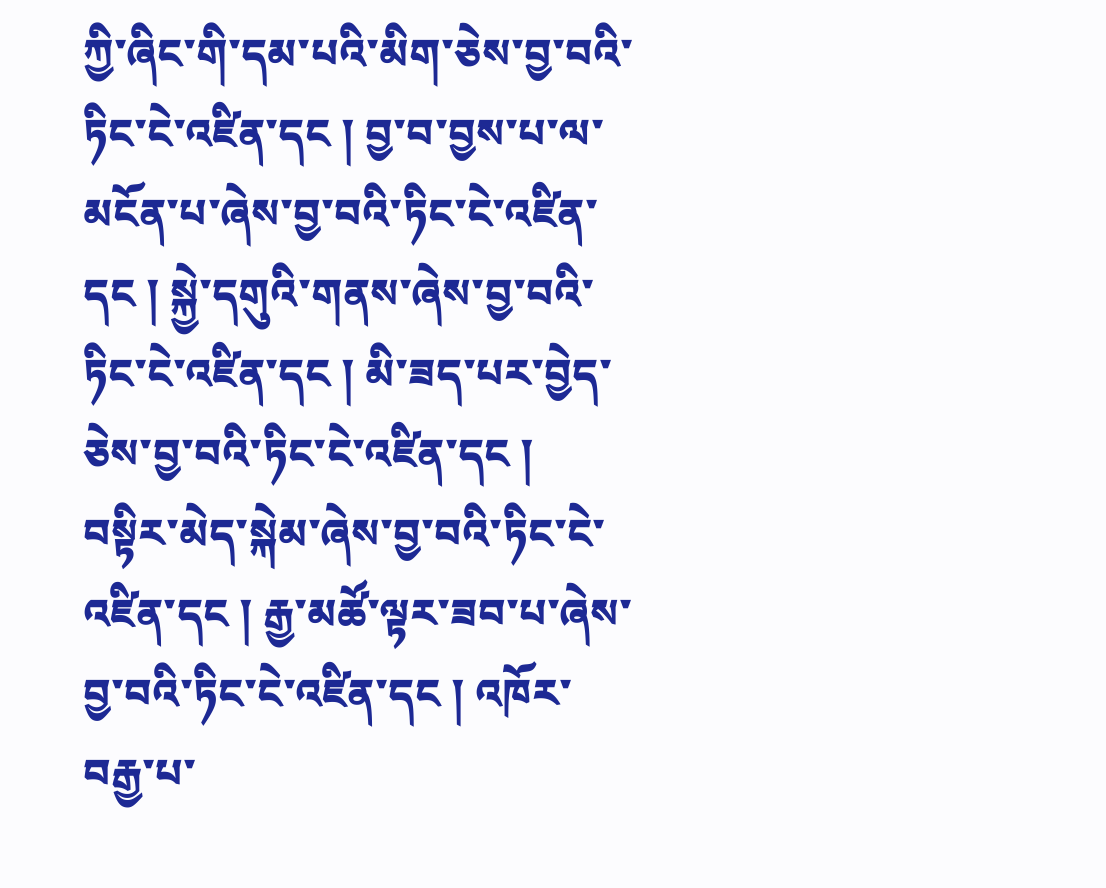ཀྱི་ཞིང་གི་དམ་པའི་མིག་ཅེས་བྱ་བའི་ཏིང་ངེ་འཛིན་དང ། བྱ་བ་བྱས་པ་ལ་མངོན་པ་ཞེས་བྱ་བའི་ཏིང་ངེ་འཛིན་དང ། སྐྱེ་དགུའི་གནས་ཞེས་བྱ་བའི་ཏིང་ངེ་འཛིན་དང ། མི་ཟད་པར་བྱེད་ཅེས་བྱ་བའི་ཏིང་ངེ་འཛིན་དང ། བསྟིར་མེད་སྐེམ་ཞེས་བྱ་བའི་ཏིང་ངེ་འཛིན་དང ། རྒྱ་མཚོ་ལྟར་ཟབ་པ་ཞེས་བྱ་བའི་ཏིང་ངེ་འཛིན་དང ། འཁོར་བརྒྱ་པ་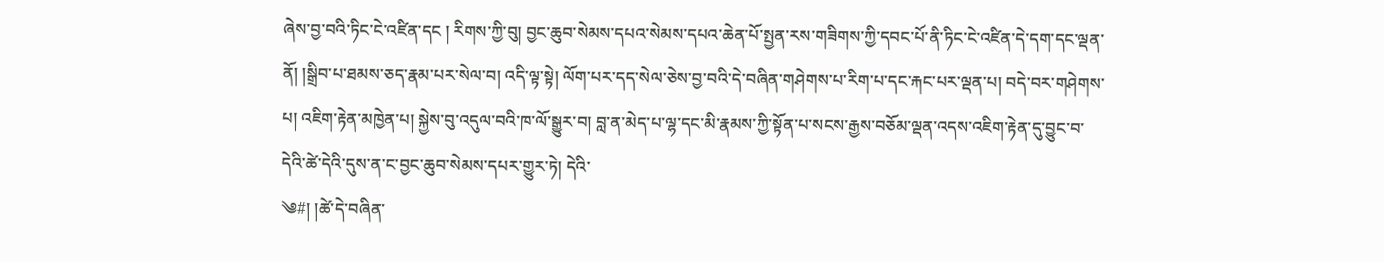ཞེས་བྱ་བའི་ཏིང་ངེ་འཛིན་དང ། རིགས་ཀྱི་བུ། བྱང་ཆུབ་སེམས་དཔའ་སེམས་དཔའ་ཆེན་པོ་སྤྱན་རས་གཟིགས་ཀྱི་དབང་པོ་ནི་ཏིང་ངེ་འཛིན་དེ་དག་དང་ལྡན་ནོ། །སྒྲིབ་པ་ཐམས་ཅད་རྣམ་པར་སེལ་བ། འདི་ལྟ་སྟེ། ལོག་པར་དད་སེལ་ཅེས་བྱ་བའི་དེ་བཞིན་གཤེགས་པ་རིག་པ་དང་རྐང་པར་ལྡན་པ། བདེ་བར་གཤེགས་པ། འཇིག་རྟེན་མཁྱེན་པ། སྐྱེས་བུ་འདུལ་བའི་ཁ་ལོ་སྒྱུར་བ། བླ་ན་མེད་པ་ལྷ་དང་མི་རྣམས་ཀྱི་སྟོན་པ་སངས་རྒྱས་བཅོམ་ལྡན་འདས་འཇིག་རྟེན་དུ་བྱུང་བ་དེའི་ཚེ་དེའི་དུས་ན་ང་བྱང་ཆུབ་སེམས་དཔར་གྱུར་ཏེ། དེའི་
༄#། །ཚེ་དེ་བཞིན་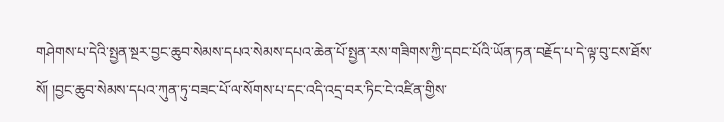གཤེགས་པ་དེའི་སྤྱན་སྔར་བྱང་ཆུབ་སེམས་དཔའ་སེམས་དཔའ་ཆེན་པོ་སྤྱན་རས་གཟིགས་ཀྱི་དབང་པོའི་ཡོན་ཏན་བརྗོད་པ་དེ་ལྟ་བུ་ངས་ཐོས་སོ། །བྱང་ཆུབ་སེམས་དཔའ་ཀུན་ཏུ་བཟང་པོ་ལ་སོགས་པ་དང་འདི་འདྲ་བར་ཏིང་ངེ་འཛིན་གྱིས་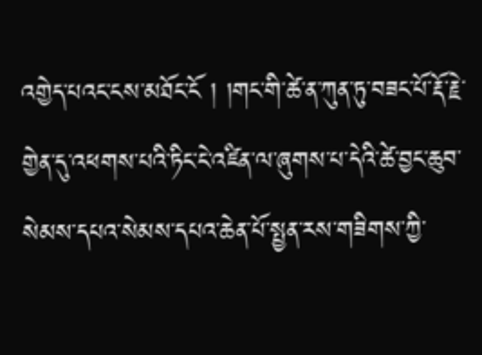འགྱེད་པའང་ངས་མཐོང་ངོ ། །གང་གི་ཚེ་ན་ཀུན་ཏུ་བཟང་པོ་རྡོ་རྗེ་གྱེན་དུ་འཕགས་པའི་ཏིང་ངེ་འཛིན་ལ་ཞུགས་པ་དེའི་ཚེ་བྱང་ཆུབ་སེམས་དཔའ་སེམས་དཔའ་ཆེན་པོ་སྤྱན་རས་གཟིགས་ཀྱི་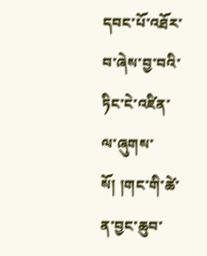དབང་པོ་འཐོར་བ་ཞེས་བྱ་བའི་ཏིང་ངེ་འཛིན་ལ་ཞུགས་སོ། །གང་གི་ཚེ་ན་བྱང་ཆུབ་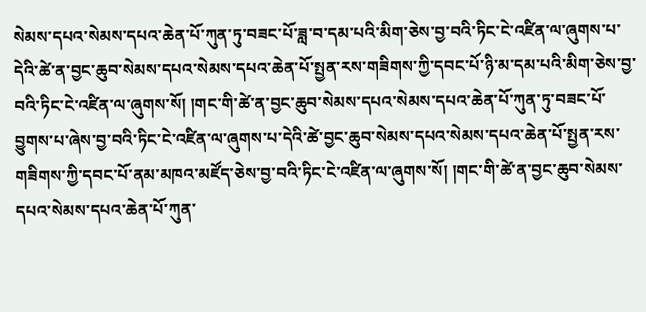སེམས་དཔའ་སེམས་དཔའ་ཆེན་པོ་ཀུན་ཏུ་བཟང་པོ་ཟླ་བ་དམ་པའི་མིག་ཅེས་བྱ་བའི་ཏིང་ངེ་འཛིན་ལ་ཞུགས་པ་དེའི་ཚེ་ན་བྱང་ཆུབ་སེམས་དཔའ་སེམས་དཔའ་ཆེན་པོ་སྤྱན་རས་གཟིགས་ཀྱི་དབང་པོ་ཉི་མ་དམ་པའི་མིག་ཅེས་བྱ་བའི་ཏིང་ངེ་འཛིན་ལ་ཞུགས་སོ། །གང་གི་ཚེ་ན་བྱང་ཆུབ་སེམས་དཔའ་སེམས་དཔའ་ཆེན་པོ་ཀུན་ཏུ་བཟང་པོ་བྱུགས་པ་ཞེས་བྱ་བའི་ཏིང་ངེ་འཛིན་ལ་ཞུགས་པ་དེའི་ཚེ་བྱང་ཆུབ་སེམས་དཔའ་སེམས་དཔའ་ཆེན་པོ་སྤྱན་རས་གཟིགས་ཀྱི་དབང་པོ་ནམ་མཁའ་མཛོད་ཅེས་བྱ་བའི་ཏིང་ངེ་འཛིན་ལ་ཞུགས་སོ། །གང་གི་ཚེ་ན་བྱང་ཆུབ་སེམས་དཔའ་སེམས་དཔའ་ཆེན་པོ་ཀུན་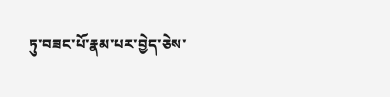ཏུ་བཟང་པོ་རྣམ་པར་བྱེད་ཅེས་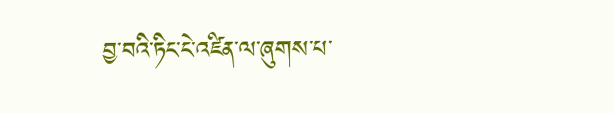བྱ་བའི་ཏིང་ངེ་འཛིན་ལ་ཞུགས་པ་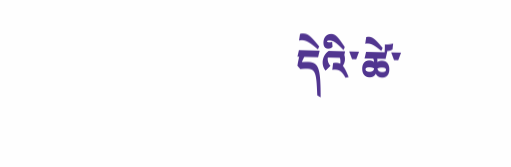དེའི་ཚེ་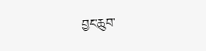བྱང་ཆུབ་